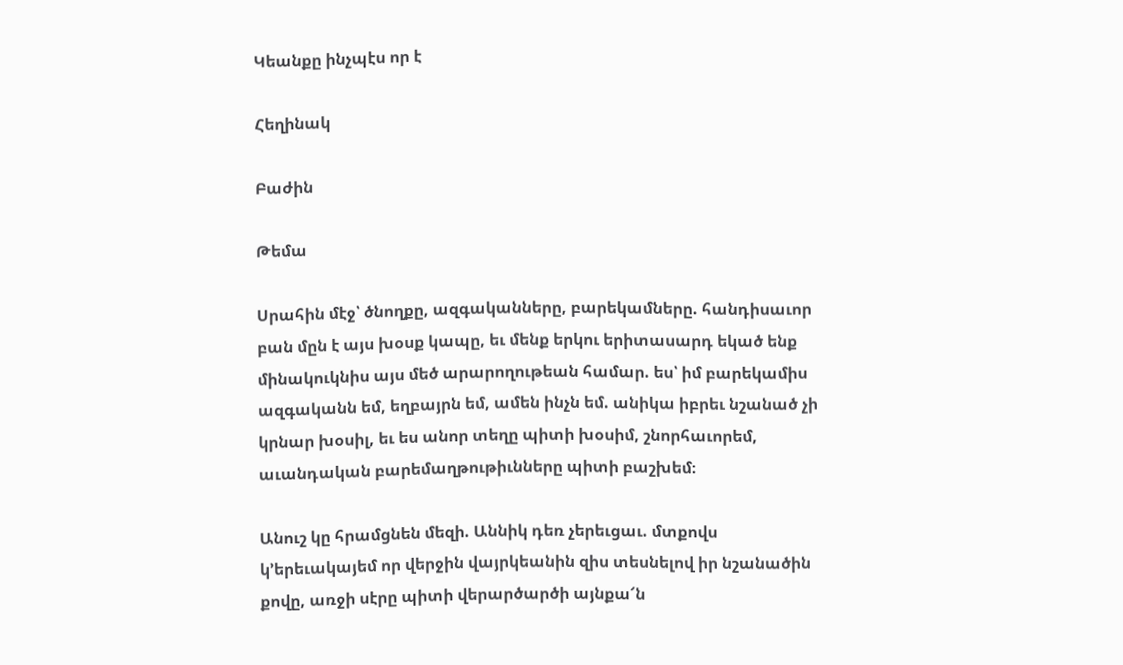Կեանքը ինչպէս որ է

Հեղինակ

Բաժին

Թեմա

Սրահին մէջ՝ ծնողքը, ազգականները, բարեկամները. հանդիսաւոր բան մըն է այս խօսք կապը, եւ մենք երկու երիտասարդ եկած ենք մինակուկնիս այս մեծ արարողութեան համար. ես՝ իմ բարեկամիս ազգականն եմ, եղբայրն եմ, ամեն ինչն եմ. անիկա իբրեւ նշանած չի կրնար խօսիլ, եւ ես անոր տեղը պիտի խօսիմ, շնորհաւորեմ, աւանդական բարեմաղթութիւնները պիտի բաշխեմ։

Անուշ կը հրամցնեն մեզի. Աննիկ դեռ չերեւցաւ. մտքովս կ՚երեւակայեմ որ վերջին վայրկեանին զիս տեսնելով իր նշանածին քովը, առջի սէրը պիտի վերարծարծի այնքա՜ն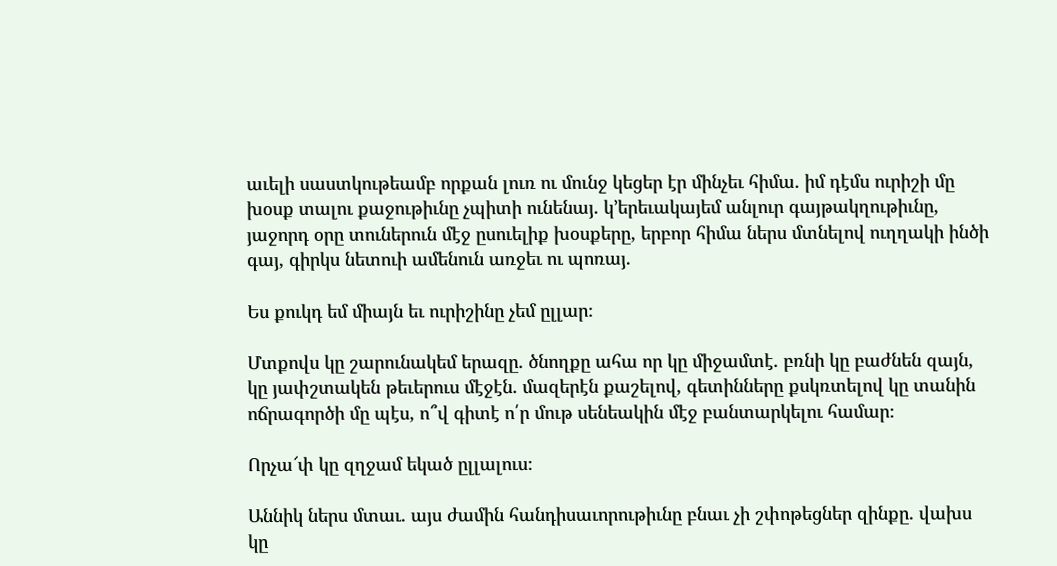աւելի սաստկութեամբ որքան լուռ ու մունջ կեցեր էր մինչեւ հիմա. իմ դէմս ուրիշի մը խօսք տալու քաջութիւնը չպիտի ունենայ. կ՚երեւակայեմ անլուր գայթակղութիւնը, յաջորդ օրը տուներուն մէջ ըսուելիք խօսքերը, երբոր հիմա ներս մտնելով ուղղակի ինծի գայ, գիրկս նետուի ամենուն առջեւ ու պոռայ.

Ես քուկդ եմ միայն եւ ուրիշինը չեմ ըլլար։

Մտքովս կը շարունակեմ երազը. ծնողքը ահա որ կը միջամտէ. բռնի կը բաժնեն զայն, կը յափշտակեն թեւերուս մէջէն. մազերէն քաշելով, գետինները քսկռտելով կը տանին ոճրագործի մը պէս, ո՞վ գիտէ ո՛ր մութ սենեակին մէջ բանտարկելու համար։

Որչա՜փ կը զղջամ եկած ըլլալուս։

Աննիկ ներս մտաւ. այս ժամին հանդիսաւորութիւնը բնաւ չի շփոթեցներ զինքը. վախս կը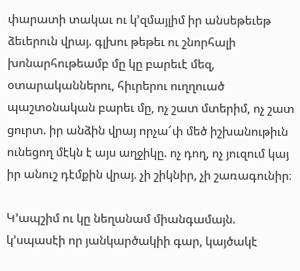փարատի տակաւ ու կ՚զմայլիմ իր անսեթեւեթ ձեւերուն վրայ. գլխու թեթեւ ու շնորհալի խոնարհութեամբ մը կը բարեւէ մեզ, օտարականներու, հիւրերու ուղղուած պաշտօնական բարեւ մը, ոչ շատ մտերիմ, ոչ շատ ցուրտ. իր անձին վրայ որչա՜փ մեծ իշխանութիւն ունեցող մէկն է այս աղջիկը. ոչ դող, ոչ յուզում կայ իր անուշ դէմքին վրայ. չի շիկնիր, չի շառագունիր։

Կ՚ապշիմ ու կը նեղանամ միանգամայն. կ՚սպասէի որ յանկարծակիի գար, կայծակէ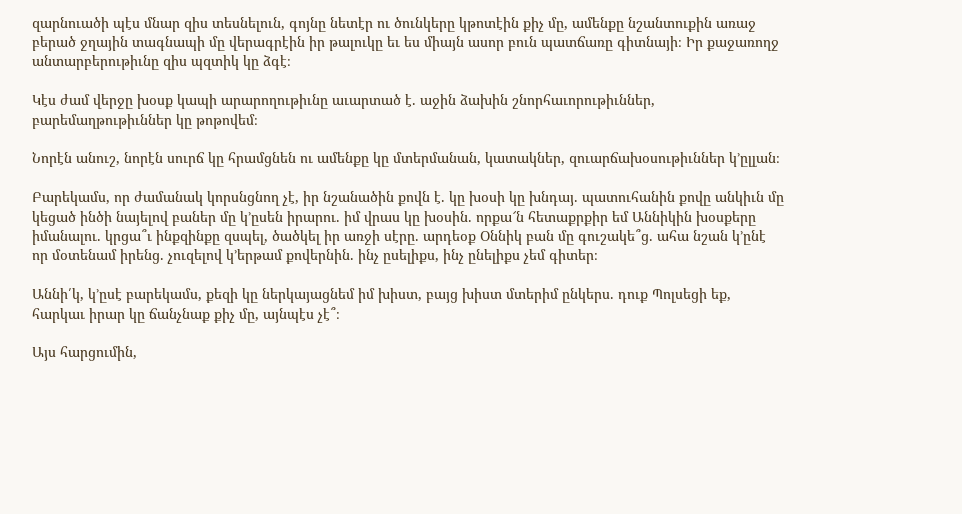զարնուածի պէս մնար զիս տեսնելուն, գոյնը նետէր ու ծունկերը կթոտէին քիչ մը, ամենքը նշանտուքին առաջ բերած ջղային տագնապի մը վերագրէին իր թալուկը եւ ես միայն ասոր բուն պատճառը գիտնայի։ Իր քաջառողջ անտարբերութիւնը զիս պզտիկ կը ձգէ։

Կէս ժամ վերջը խօսք կապի արարողութիւնը աւարտած է. աջին ձախին շնորհաւորութիւններ, բարեմաղթութիւններ կը թոթովեմ։

Նորէն անուշ, նորէն սուրճ կը հրամցնեն ու ամենքը կը մտերմանան, կատակներ, զուարճախօսութիւններ կ՚ըլլան։

Բարեկամս, որ ժամանակ կորսնցնող չէ, իր նշանածին քովն է. կը խօսի կը խնդայ. պատուհանին քովը անկիւն մը կեցած ինծի նայելով բաներ մը կ՚ըսեն իրարու. իմ վրաս կը խօսին. որքա՜ն հետաքրքիր եմ Աննիկին խօսքերը իմանալու. կրցա՞ւ ինքզինքը զսպել, ծածկել իր առջի սէրը. արդեօք Օննիկ բան մը գուշակե՞ց. ահա նշան կ՚ընէ որ մօտենամ իրենց. չուզելով կ՚երթամ քովերնին. ինչ ըսելիքս, ինչ ընելիքս չեմ գիտեր։

Աննի՛կ, կ՚ըսէ բարեկամս, քեզի կը ներկայացնեմ իմ խիստ, բայց խիստ մտերիմ ընկերս. դուք Պոլսեցի եք, հարկաւ իրար կը ճանչնաք քիչ մը, այնպէս չէ՞։

Այս հարցումին,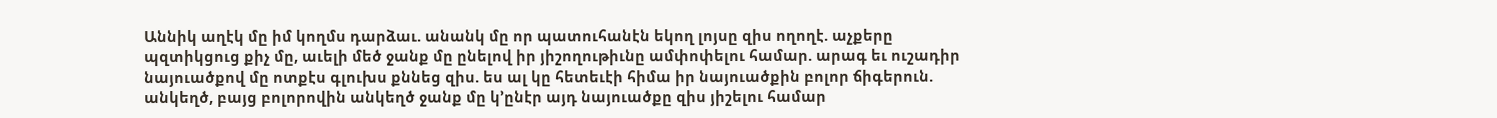Աննիկ աղէկ մը իմ կողմս դարձաւ. անանկ մը որ պատուհանէն եկող լոյսը զիս ողողէ. աչքերը պզտիկցուց քիչ մը, աւելի մեծ ջանք մը ընելով իր յիշողութիւնը ամփոփելու համար. արագ եւ ուշադիր նայուածքով մը ոտքէս գլուխս քննեց զիս. ես ալ կը հետեւէի հիմա իր նայուածքին բոլոր ճիգերուն. անկեղծ, բայց բոլորովին անկեղծ ջանք մը կ՚ընէր այդ նայուածքը զիս յիշելու համար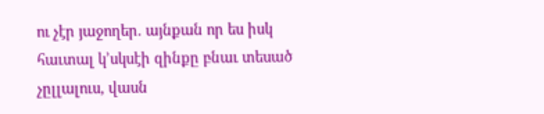ու չէր յաջողեր. այնքան որ ես իսկ հաւտալ կ՚սկսէի զինքը բնաւ տեսած չըլլալուս, վասն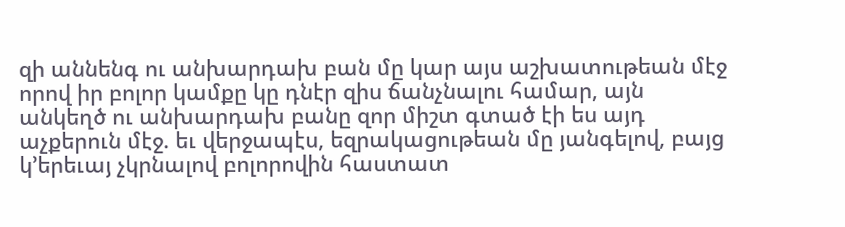զի աննենգ ու անխարդախ բան մը կար այս աշխատութեան մէջ որով իր բոլոր կամքը կը դնէր զիս ճանչնալու համար, այն անկեղծ ու անխարդախ բանը զոր միշտ գտած էի ես այդ աչքերուն մէջ. եւ վերջապէս, եզրակացութեան մը յանգելով, բայց կ՚երեւայ չկրնալով բոլորովին հաստատ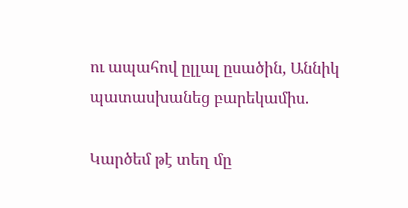ու ապահով ըլլալ ըսածին, Աննիկ պատասխանեց բարեկամիս.

Կարծեմ թէ տեղ մը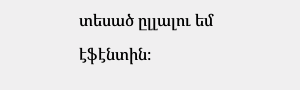տեսած ըլլալու եմ էֆէնտին։